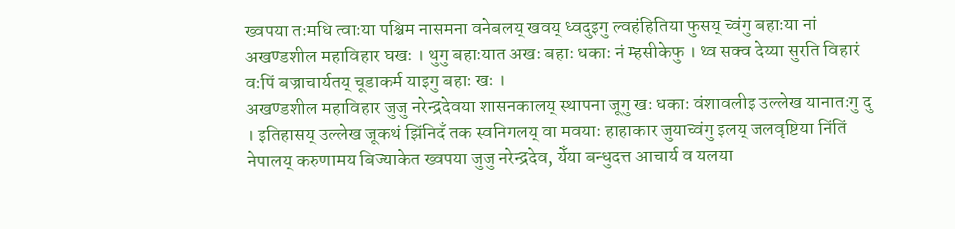ख्वपया तःमधि त्वाःया पश्चिम नासमना वनेबलय् खवय् ध्वदुइगु ल्वहंहितिया फुसय् च्वंगु बहाःया नां अखण्डशील महाविहार घखः । थुगु बहाःयात अखः बहाः धकाः नं म्हसीकेफु । थ्व सक्व देय्या सुरति विहारं वःपिं बज्राचार्यतय् चूडाकर्म याइगु बहाः खः ।
अखण्डशील महाविहार जुजु नरेन्द्रदेवया शासनकालय् स्थापना जूगु खः धकाः वंशावलीइ उल्लेख यानातःगु दु । इतिहासय् उल्लेख जूकथं झिंनिदँ तक स्वनिगलय् वा मवयाः हाहाकार जुयाच्वंगु इलय् जलवृष्टिया निंतिं नेपालय् करुणामय बिज्याकेत ख्वपया जुजु नरेन्द्रदेव, येँया बन्धुदत्त आचार्य व यलया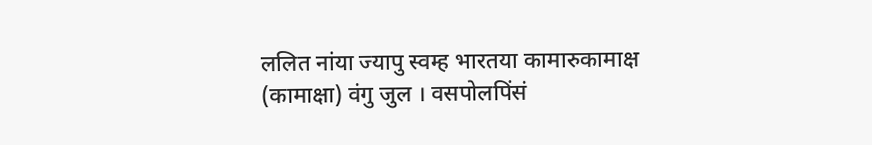ललित नांया ज्यापु स्वम्ह भारतया कामारुकामाक्ष (कामाक्षा) वंगु जुल । वसपोलपिंसं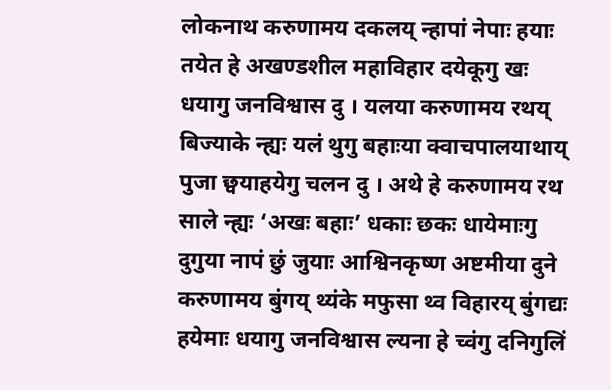लोकनाथ करुणामय दकलय् न्हापां नेपाः हयाः तयेत हे अखण्डशील महाविहार दयेकूगु खः धयागु जनविश्वास दु । यलया करुणामय रथय् बिज्याके न्ह्यः यलं थुगु बहाःया क्वाचपालयाथाय् पुजा छ्वयाहयेगु चलन दु । अथे हे करुणामय रथ साले न्ह्यः ‘अखः बहाः’ धकाः छकः धायेमाःगु दुगुया नापं छुं जुयाः आश्विनकृष्ण अष्टमीया दुने करुणामय बुंगय् थ्यंके मफुसा थ्व विहारय् बुंगद्यः हयेमाः धयागु जनविश्वास ल्यना हे च्वंगु दनिगुलिं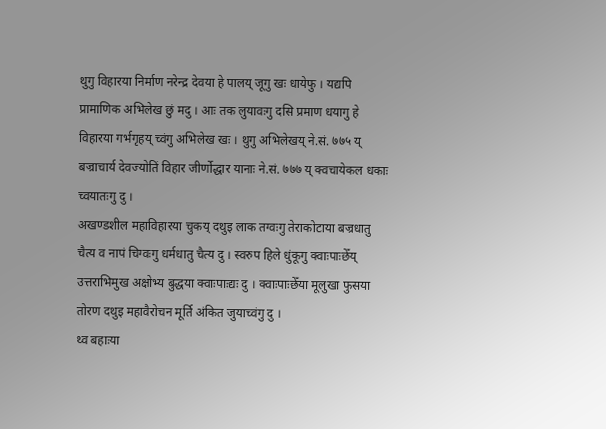थुगु विहारया निर्माण नरेन्द्र देवया हे पालय् जूगु खः धायेफु । यद्यपि प्रामाणिक अभिलेख छुं मदु । आः तक लुयावःगु दसि प्रमाण धयागु हे विहारया गर्भगृहय् च्वंगु अभिलेख खः । थुगु अभिलेखय् ने.सं. ७७५ य् बज्राचार्य देवज्योतिं विहार जीर्णोद्धार यानाः ने.सं. ७७७ य् क्वचायेकल धकाः च्वयातःगु दु ।
अखण्डशील महाविहारया चुकय् दथुइ लाक तग्वःगु तेराकोटाया बज्रधातु चैत्य व नापं चिग्वःगु धर्मधातु चैत्य दु । स्वरुप हिले धुंकूगु क्वाःपाःछेँय् उत्तराभिमुख अक्षोभ्य बुद्धया क्वाःपाःद्यः दु । क्वाःपाःछेँया मूलुखा फुसया तोरण दथुइ महावैरोचन मूर्ति अंकित जुयाच्वंगु दु ।
थ्व बहाःया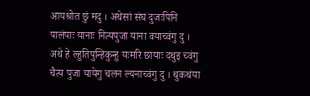आयश्रोत छुं मदु । अथेसां संघ दुजःपिनि पालंपाः यानाः नित्यपुजा याना वयाच्वंगु दु । अथे हे ल्हुतिपुन्हिकुन्हु यःमरि छायाः दथुइ च्वंगु चैत्य पुजा यायेगु चलन ल्यनाच्वंगु दु । थुकथंया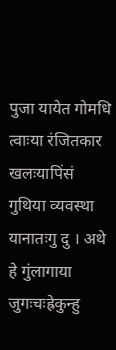पुजा यायेत गोमधि त्वाःया रंजितकार खलःयापिंसं गुथिया व्यवस्था यानातःगु दु । अथे हे गुंलागाया जुगःचःह्रेकुन्हु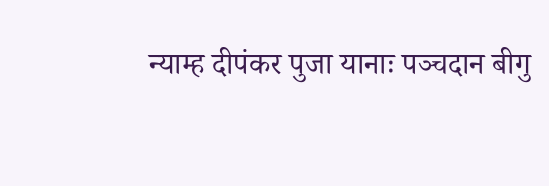न्याम्ह दीपंकर पुजा यानाः पञ्चदान बीगु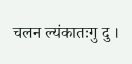चलन ल्यंकातःगु दु ।